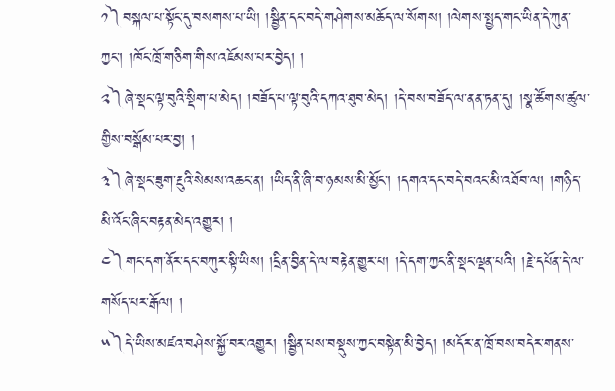༡༽བསྐལ་པ་སྟོང་དུ་བསགས་པ་ཡི། །སྦྱིན་དང་བདེ་གཤེགས་མཆོད་ལ་སོགས། །ལེགས་སྤྱད་གང་ཡིན་དེ་ཀུན་ཀྱང་། །ཁོང་ཁྲོ་གཅིག་གིས་འཇོམས་པར་བྱེད། །
༢༽ཞེ་སྡང་ལྟ་བུའི་སྡིག་པ་མེད། །བཟོད་པ་ལྟ་བུའི་དཀའ་ཐུབ་མེད། །དེ་བས་བཟོད་ལ་ནན་ཏན་དུ། །སྣ་ཚོགས་ཚུལ་གྱིས་བསྒོམ་པར་བྱ། །
༣༽ཞེ་སྡང་ཟུག་རྔུའི་སེམས་འཆང་ན། །ཡིད་ནི་ཞི་བ་ཉམས་མི་མྱོང་། །དགའ་དང་བདེ་བའང་མི་འཐོབ་ལ། །གཉིད་མི་འོང་ཞིང་བརྟན་མེད་འགྱུར། །
༤༽གང་དག་ནོར་དང་བཀུར་སྟི་ཡིས། །དྲིན་བྱིན་དེ་ལ་བརྟེན་གྱུར་པ། །དེ་དག་ཀྱང་ནི་སྡང་ལྡན་པའི། །རྗེ་དཔོན་དེ་ལ་གསོད་པར་རྒོལ། །
༥༽དེ་ཡིས་མཛའ་བཤེས་སྐྱོ་བར་འགྱུར། །སྦྱིན་པས་བསྡུས་ཀྱང་བསྟེན་མི་བྱེད། །མདོར་ན་ཁྲོ་བས་བདེར་གནས་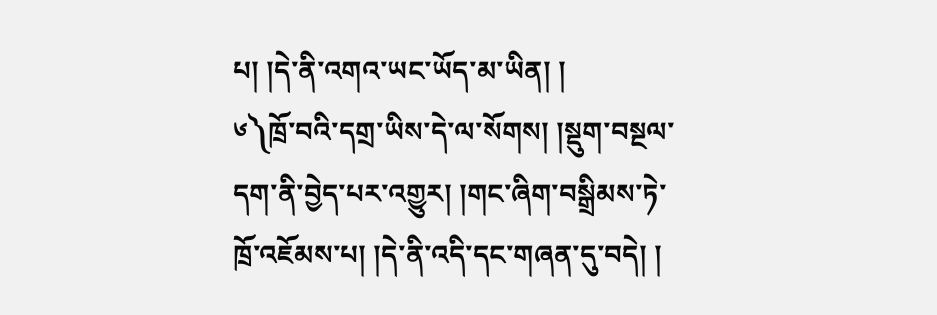པ། །དེ་ནི་འགའ་ཡང་ཡོད་མ་ཡིན། །
༦༽ཁྲོ་བའི་དགྲ་ཡིས་དེ་ལ་སོགས། །སྡུག་བསྔལ་དག་ནི་བྱེད་པར་འགྱུར། །གང་ཞིག་བསྒྲིམས་ཏེ་ཁྲོ་འཇོམས་པ། །དེ་ནི་འདི་དང་གཞན་དུ་བདེ། །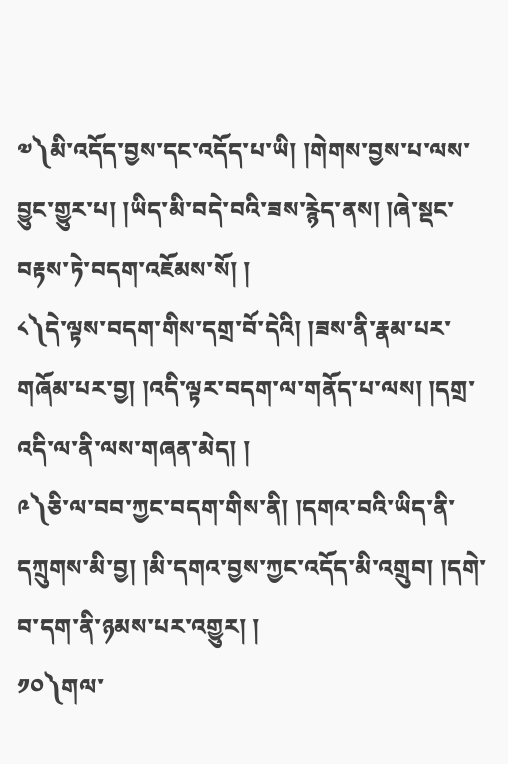༧༽མི་འདོད་བྱས་དང་འདོད་པ་ཡི། །གེགས་བྱས་པ་ལས་བྱུང་གྱུར་པ། །ཡིད་མི་བདེ་བའི་ཟས་རྙེད་ནས། །ཞེ་སྡང་བརྟས་ཏེ་བདག་འཇོམས་སོ། །
༨༽དེ་ལྟས་བདག་གིས་དགྲ་བོ་དེའི། །ཟས་ནི་རྣམ་པར་གཞོམ་པར་བྱ། །འདི་ལྟར་བདག་ལ་གནོད་པ་ལས། །དགྲ་འདི་ལ་ནི་ལས་གཞན་མེད། །
༩༽ཅི་ལ་བབ་ཀྱང་བདག་གིས་ནི། །དགའ་བའི་ཡིད་ནི་དཀྲུགས་མི་བྱ། །མི་དགའ་བྱས་ཀྱང་འདོད་མི་འགྲུབ། །དགེ་བ་དག་ནི་ཉམས་པར་འགྱུར། །
༡༠༽གལ་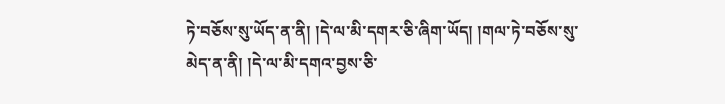ཏེ་བཅོས་སུ་ཡོད་ན་ནི། །དེ་ལ་མི་དགར་ཅི་ཞིག་ཡོད། །གལ་ཏེ་བཅོས་སུ་མེད་ན་ནི། །དེ་ལ་མི་དགའ་བྱས་ཅི་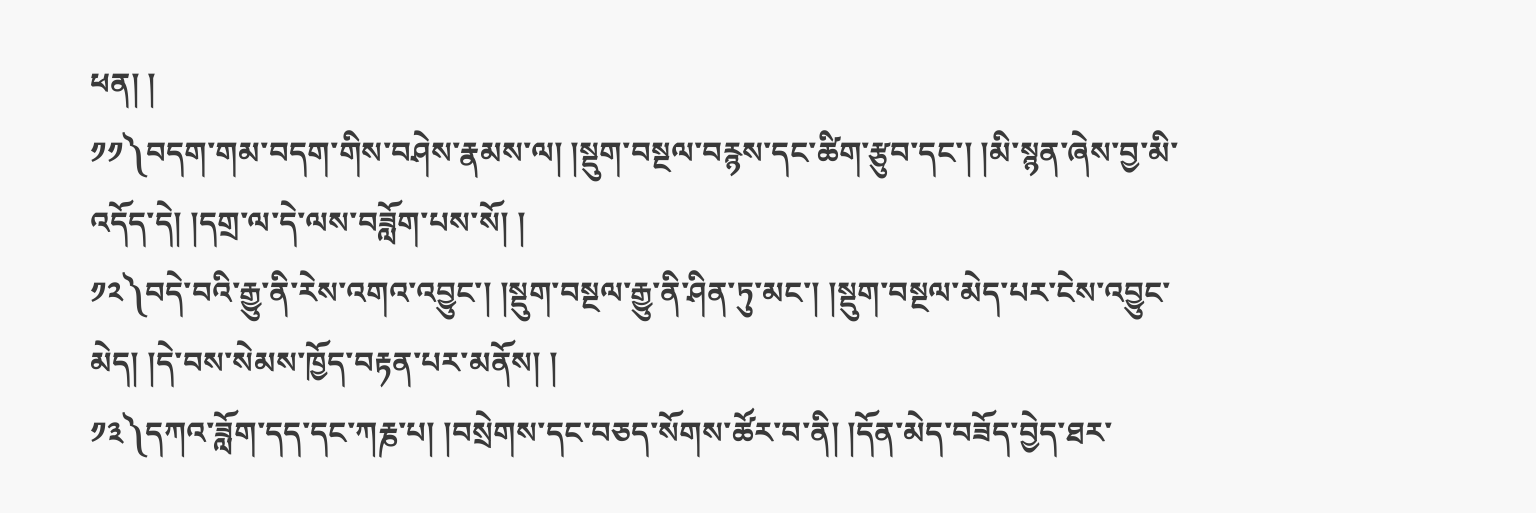ཕན། །
༡༡༽བདག་གམ་བདག་གིས་བཤེས་རྣམས་ལ། །སྡུག་བསྔལ་བརྙས་དང་ཚིག་རྩུབ་དང་། །མི་སྙན་ཞེས་བྱ་མི་འདོད་དེ། །དགྲ་ལ་དེ་ལས་བཟློག་པས་སོ། །
༡༢༽བདེ་བའི་རྒྱུ་ནི་རེས་འགའ་འབྱུང་། །སྡུག་བསྔལ་རྒྱུ་ནི་ཤིན་ཏུ་མང་། །སྡུག་བསྔལ་མེད་པར་ངེས་འབྱུང་མེད། །དེ་བས་སེམས་ཁྱོད་བརྟན་པར་མནོས། །
༡༣༽དཀའ་ཟློག་དད་དང་ཀརྞ་པ། །བསྲེགས་དང་བཅད་སོགས་ཚོར་བ་ནི། །དོན་མེད་བཟོད་བྱེད་ཐར་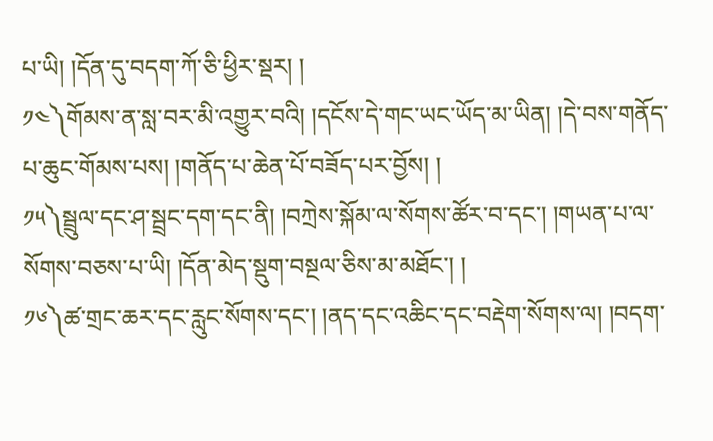པ་ཡི། །དོན་དུ་བདག་ཀོ་ཅི་ཕྱིར་སྡར། །
༡༤༽གོམས་ན་སླ་བར་མི་འགྱུར་བའི། །དངོས་དེ་གང་ཡང་ཡོད་མ་ཡིན། །དེ་བས་གནོད་པ་ཆུང་གོམས་པས། །གནོད་པ་ཆེན་པོ་བཟོད་པར་བྱོས། །
༡༥༽སྦྲུལ་དང་ཤ་སྦྲང་དག་དང་ནི། །བཀྲེས་སྐོམ་ལ་སོགས་ཚོར་བ་དང་། །གཡན་པ་ལ་སོགས་བཅས་པ་ཡི། །དོན་མེད་སྡུག་བསྔལ་ཅིས་མ་མཐོང་། །
༡༦༽ཚ་གྲང་ཆར་དང་རླུང་སོགས་དང་། །ནད་དང་འཆིང་དང་བརྡེག་སོགས་ལ། །བདག་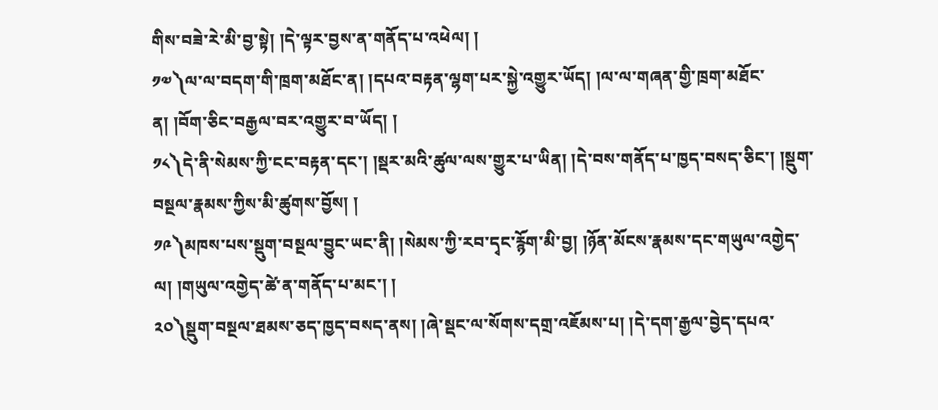གིས་བཟེ་རེ་མི་བྱ་སྟེ། །དེ་ལྟར་བྱས་ན་གནོད་པ་འཕེལ། །
༡༧༽ལ་ལ་བདག་གི་ཁྲག་མཐོང་ན། །དཔའ་བརྟན་ལྷག་པར་སྐྱེ་འགྱུར་ཡོད། །ལ་ལ་གཞན་གྱི་ཁྲག་མཐོང་ན། །བོག་ཅིང་བརྒྱལ་བར་འགྱུར་བ་ཡོད། །
༡༨༽དེ་ནི་སེམས་ཀྱི་ངང་བརྟན་དང་། །སྡར་མའི་ཚུལ་ལས་གྱུར་པ་ཡིན། །དེ་བས་གནོད་པ་ཁྱད་བསད་ཅིང་། །སྡུག་བསྔལ་རྣམས་ཀྱིས་མི་ཚུགས་བྱོས། །
༡༩༽མཁས་པས་སྡུག་བསྔལ་བྱུང་ཡང་ནི། །སེམས་ཀྱི་རབ་དྭང་རྙོག་མི་བྱ། །ཉོན་མོངས་རྣམས་དང་གཡུལ་འགྱེད་ལ། །གཡུལ་འགྱེད་ཚེ་ན་གནོད་པ་མང་། །
༢༠༽སྡུག་བསྔལ་ཐམས་ཅད་ཁྱད་བསད་ནས། །ཞེ་སྡང་ལ་སོགས་དགྲ་འཇོམས་པ། །དེ་དག་རྒྱལ་བྱེད་དཔའ་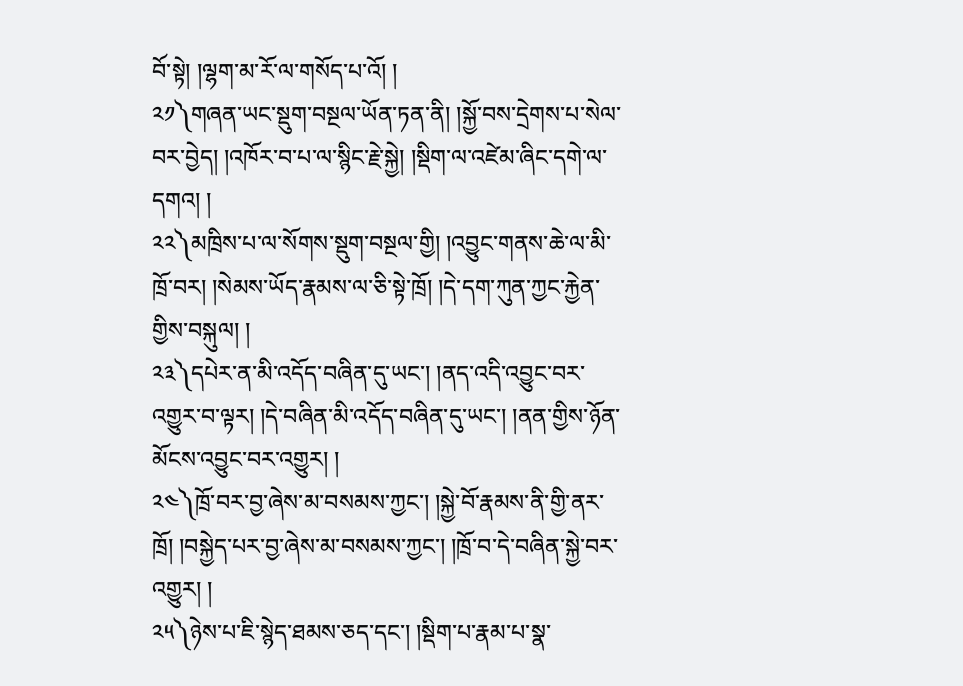བོ་སྟེ། །ལྷག་མ་རོ་ལ་གསོད་པ་འོ། །
༢༡༽གཞན་ཡང་སྡུག་བསྔལ་ཡོན་ཏན་ནི། །སྐྱོ་བས་དྲེགས་པ་སེལ་བར་བྱེད། །འཁོར་བ་པ་ལ་སྙིང་རྗེ་སྐྱེ། །སྡིག་ལ་འཛེམ་ཞིང་དགེ་ལ་དགའ། །
༢༢༽མཁྲིས་པ་ལ་སོགས་སྡུག་བསྔལ་གྱི། །འབྱུང་གནས་ཆེ་ལ་མི་ཁྲོ་བར། །སེམས་ཡོད་རྣམས་ལ་ཅི་སྟེ་ཁྲོ། །དེ་དག་ཀུན་ཀྱང་རྐྱེན་གྱིས་བསྐུལ། །
༢༣༽དཔེར་ན་མི་འདོད་བཞིན་དུ་ཡང་། །ནད་འདི་འབྱུང་བར་འགྱུར་བ་ལྟར། །དེ་བཞིན་མི་འདོད་བཞིན་དུ་ཡང་། །ནན་གྱིས་ཉོན་མོངས་འབྱུང་བར་འགྱུར། །
༢༤༽ཁྲོ་བར་བྱ་ཞེས་མ་བསམས་ཀྱང་། །སྐྱེ་བོ་རྣམས་ནི་གྱི་ནར་ཁྲོ། །བསྐྱེད་པར་བྱ་ཞེས་མ་བསམས་ཀྱང་། །ཁྲོ་བ་དེ་བཞིན་སྐྱེ་བར་འགྱུར། །
༢༥༽ཉེས་པ་ཇི་སྙེད་ཐམས་ཅད་དང་། །སྡིག་པ་རྣམ་པ་སྣ་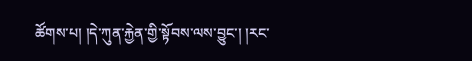ཚོགས་པ། །དེ་ཀུན་རྐྱེན་གྱི་སྟོབས་ལས་བྱུང་། །རང་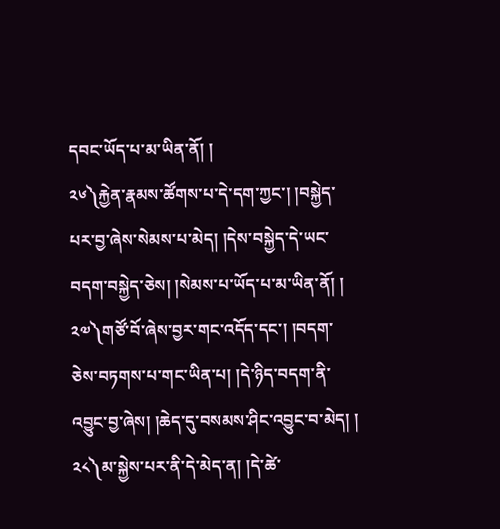དབང་ཡོད་པ་མ་ཡིན་ནོ། །
༢༦༽རྐྱེན་རྣམས་ཚོགས་པ་དེ་དག་ཀྱང་། །བསྐྱེད་པར་བྱ་ཞེས་སེམས་པ་མེད། །དེས་བསྐྱེད་དེ་ཡང་བདག་བསྐྱེད་ཅེས། །སེམས་པ་ཡོད་པ་མ་ཡིན་ནོ། །
༢༧༽གཙོ་བོ་ཞེས་བྱར་གང་འདོད་དང་། །བདག་ཅེས་བཏགས་པ་གང་ཡིན་པ། །དེ་ཉིད་བདག་ནི་འབྱུང་བྱ་ཞེས། །ཆེད་དུ་བསམས་ཤིང་འབྱུང་བ་མེད། །
༢༨༽མ་སྐྱེས་པར་ནི་དེ་མེད་ན། །དེ་ཚེ་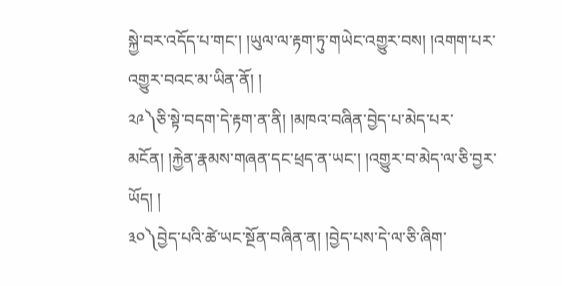སྐྱེ་བར་འདོད་པ་གང་། །ཡུལ་ལ་རྟག་ཏུ་གཡེང་འགྱུར་བས། །འགག་པར་འགྱུར་བའང་མ་ཡིན་ནོ། །
༢༩༽ཅི་སྟེ་བདག་དེ་རྟག་ན་ནི། །མཁའ་བཞིན་བྱེད་པ་མེད་པར་མངོན། །རྐྱེན་རྣམས་གཞན་དང་ཕྲད་ན་ཡང་། །འགྱུར་བ་མེད་ལ་ཅི་བྱར་ཡོད། །
༣༠༽བྱེད་པའི་ཚེ་ཡང་སྔོན་བཞིན་ན། །བྱེད་པས་དེ་ལ་ཅི་ཞིག་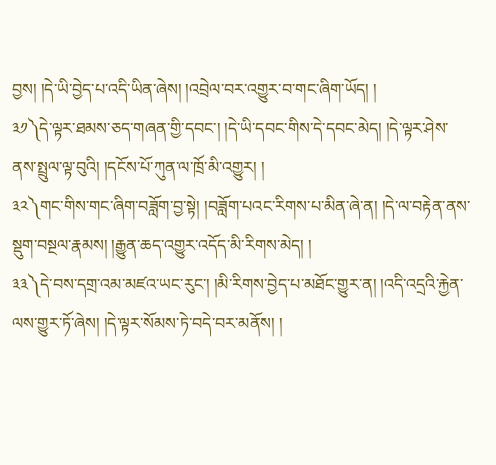བྱས། །དེ་ཡི་བྱེད་པ་འདི་ཡིན་ཞེས། །འབྲེལ་བར་འགྱུར་བ་གང་ཞིག་ཡོད། །
༣༡༽དེ་ལྟར་ཐམས་ཅད་གཞན་གྱི་དབང་། །དེ་ཡི་དབང་གིས་དེ་དབང་མེད། །དེ་ལྟར་ཤེས་ནས་སྤྲུལ་ལྟ་བུའི། །དངོས་པོ་ཀུན་ལ་ཁྲོ་མི་འགྱུར། །
༣༢༽གང་གིས་གང་ཞིག་བཟློག་བྱ་སྟེ། །བཟློག་པའང་རིགས་པ་མིན་ཞེ་ན། །དེ་ལ་བརྟེན་ནས་སྡུག་བསྔལ་རྣམས། །རྒྱུན་ཆད་འགྱུར་འདོད་མི་རིགས་མེད། །
༣༣༽དེ་བས་དགྲ་འམ་མཛའ་ཡང་རུང་། །མི་རིགས་བྱེད་པ་མཐོང་གྱུར་ན། །འདི་འདྲའི་རྐྱེན་ལས་གྱུར་ཏོ་ཞེས། །དེ་ལྟར་སོམས་ཏེ་བདེ་བར་མནོས། །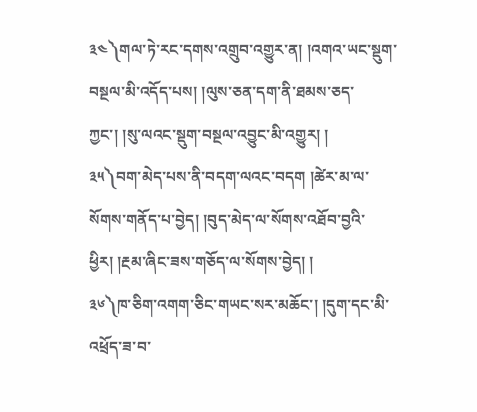༣༤༽གལ་ཏེ་རང་དགས་འགྲུབ་འགྱུར་ན། །འགའ་ཡང་སྡུག་བསྔལ་མི་འདོད་པས། །ལུས་ཅན་དག་ནི་ཐམས་ཅད་ཀྱང་། །སུ་ལའང་སྡུག་བསྔལ་འབྱུང་མི་འགྱུར། །
༣༥༽བག་མེད་པས་ནི་བདག་ལའང་བདག །ཚེར་མ་ལ་སོགས་གནོད་པ་བྱེད། །བུད་མེད་ལ་སོགས་འཐོབ་བྱའི་ཕྱིར། །རྔམ་ཞིང་ཟས་གཅོད་ལ་སོགས་བྱེད། །
༣༦༽ཁ་ཅིག་འགག་ཅིང་གཡང་སར་མཆོང་། །དུག་དང་མི་འཕྲོད་ཟ་བ་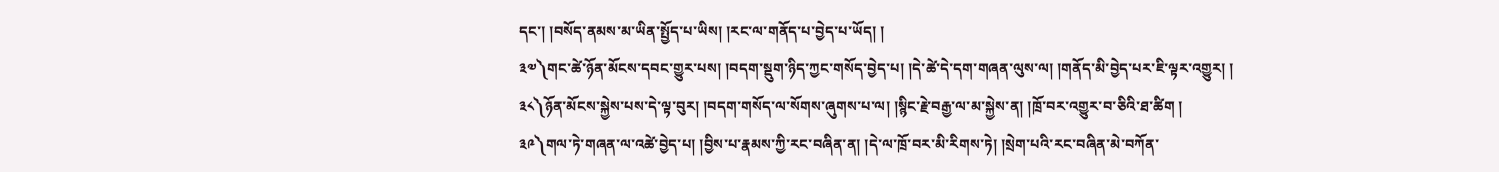དང་། །བསོད་ནམས་མ་ཡིན་སྤྱོད་པ་ཡིས། །རང་ལ་གནོད་པ་བྱེད་པ་ཡོད། །
༣༧༽གང་ཚེ་ཉོན་མོངས་དབང་གྱུར་པས། །བདག་སྡུག་ཉིད་ཀྱང་གསོད་བྱེད་པ། །དེ་ཚེ་དེ་དག་གཞན་ལུས་ལ། །གནོད་མི་བྱེད་པར་ཇི་ལྟར་འགྱུར། །
༣༨༽ཉོན་མོངས་སྐྱེས་པས་དེ་ལྟ་བུར། །བདག་གསོད་ལ་སོགས་ཞུགས་པ་ལ། །སྙིང་རྗེ་བརྒྱ་ལ་མ་སྐྱེས་ན། །ཁྲོ་བར་འགྱུར་བ་ཅིའི་ཐ་ཚིག །
༣༩༽གལ་ཏེ་གཞན་ལ་འཚེ་བྱེད་པ། །བྱིས་པ་རྣམས་ཀྱི་རང་བཞིན་ན། །དེ་ལ་ཁྲོ་བར་མི་རིགས་ཏེ། །སྲེག་པའི་རང་བཞིན་མེ་བཀོན་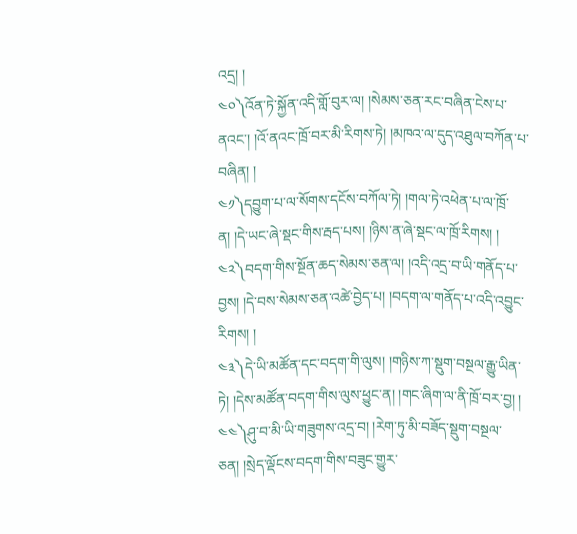འདྲ། །
༤༠༽འོན་ཏེ་སྐྱོན་འདི་གློ་བུར་ལ། །སེམས་ཅན་རང་བཞིན་ངེས་པ་ནའང་། །འོ་ནའང་ཁྲོ་བར་མི་རིགས་ཏེ། །མཁའ་ལ་དུད་འཐུལ་བཀོན་པ་བཞིན། །
༤༡༽དབྱུག་པ་ལ་སོགས་དངོས་བཀོལ་ཏེ། །གལ་ཏེ་འཕེན་པ་ལ་ཁྲོ་ན། །དེ་ཡང་ཞེ་སྡང་གིས་རྦད་པས། །ཉིས་ན་ཞེ་སྡང་ལ་ཁྲོ་རིགས། །
༤༢༽བདག་གིས་སྔོན་ཆད་སེམས་ཅན་ལ། །འདི་འདྲ་བ་ཡི་གནོད་པ་བྱས། །དེ་བས་སེམས་ཅན་འཚེ་བྱེད་པ། །བདག་ལ་གནོད་པ་འདི་འབྱུང་རིགས། །
༤༣༽དེ་ཡི་མཚོན་དང་བདག་གི་ལུས། །གཉིས་ཀ་སྡུག་བསྔལ་རྒྱུ་ཡིན་ཏེ། །དེས་མཚོན་བདག་གིས་ལུས་ཕྱུང་ན། །གང་ཞིག་ལ་ནི་ཁྲོ་བར་བྱ། །
༤༤༽ཤུ་བ་མི་ཡི་གཟུགས་འདྲ་བ། །རེག་ཏུ་མི་བཟོད་སྡུག་བསྔལ་ཅན། །སྲེད་ལྡོངས་བདག་གིས་བཟུང་གྱུར་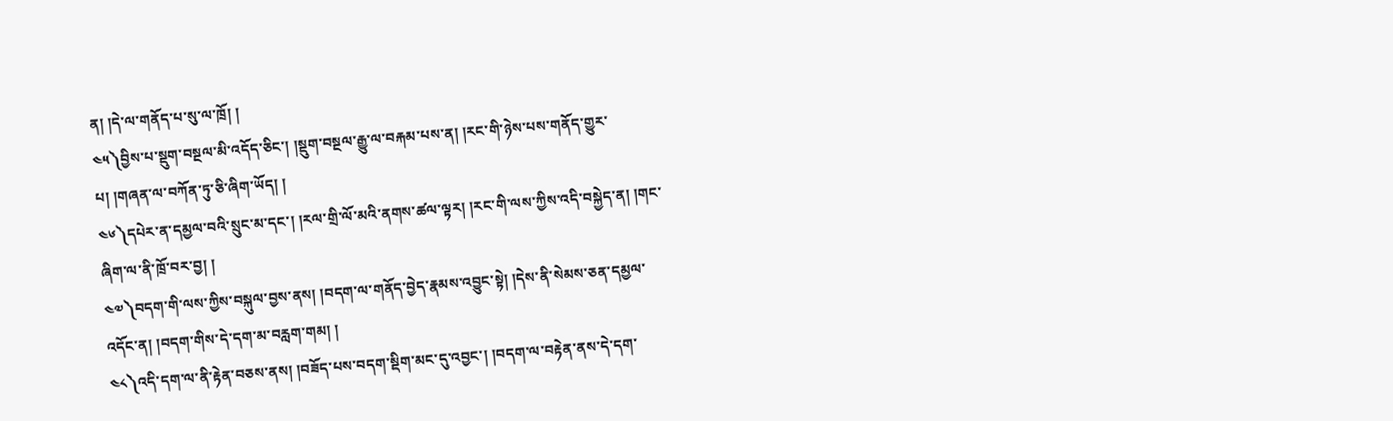ན། །དེ་ལ་གནོད་པ་སུ་ལ་ཁྲོ། །
༤༥༽བྱིས་པ་སྡུག་བསྔལ་མི་འདོད་ཅིང་། །སྡུག་བསྔལ་རྒྱུ་ལ་བརྐམ་པས་ན། །རང་གི་ཉེས་པས་གནོད་གྱུར་པ། །གཞན་ལ་བཀོན་ཏུ་ཅི་ཞིག་ཡོད། །
༤༦༽དཔེར་ན་དམྱལ་བའི་སྲུང་མ་དང་། །རལ་གྲི་ལོ་མའི་ནགས་ཚལ་ལྟར། །རང་གི་ལས་ཀྱིས་འདི་བསྐྱེད་ན། །གང་ཞིག་ལ་ནི་ཁྲོ་བར་བྱ། །
༤༧༽བདག་གི་ལས་ཀྱིས་བསྐུལ་བྱས་ནས། །བདག་ལ་གནོད་བྱེད་རྣམས་འབྱུང་སྟེ། །དེས་ནི་སེམས་ཅན་དམྱལ་འདོང་ན། །བདག་གིས་དེ་དག་མ་བརླག་གམ། །
༤༨༽འདི་དག་ལ་ནི་རྟེན་བཅས་ནས། །བཟོད་པས་བདག་སྡིག་མང་དུ་འབྱང་། །བདག་ལ་བརྟེན་ནས་དེ་དག་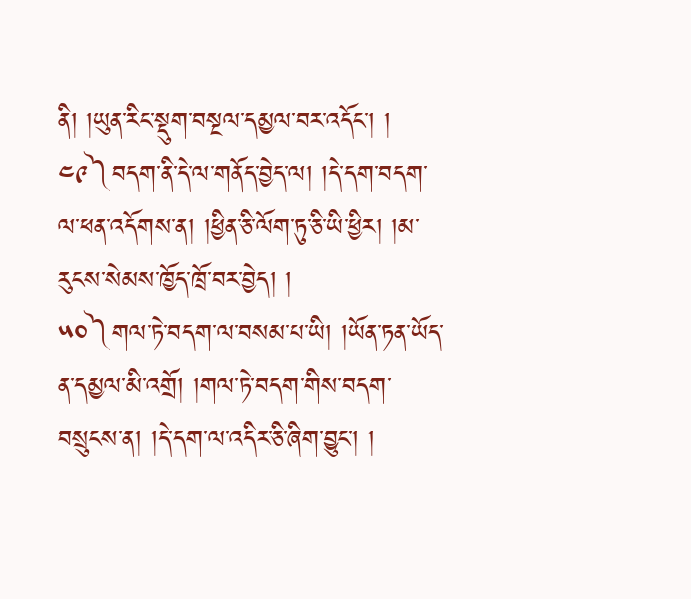ནི། །ཡུན་རིང་སྡུག་བསྔལ་དམྱལ་བར་འདོང་། །
༤༩༽བདག་ནི་དེ་ལ་གནོད་བྱེད་ལ། །དེ་དག་བདག་ལ་ཕན་འདོགས་ན། །ཕྱིན་ཅི་ལོག་ཏུ་ཅི་ཡི་ཕྱིར། །མ་རུངས་སེམས་ཁྱོད་ཁྲོ་བར་བྱེད། །
༥༠༽གལ་ཏེ་བདག་ལ་བསམ་པ་ཡི། །ཡོན་ཏན་ཡོད་ན་དམྱལ་མི་འགྲོ། །གལ་ཏེ་བདག་གིས་བདག་བསྲུངས་ན། །དེ་དག་ལ་འདིར་ཅི་ཞིག་བྱུང་། །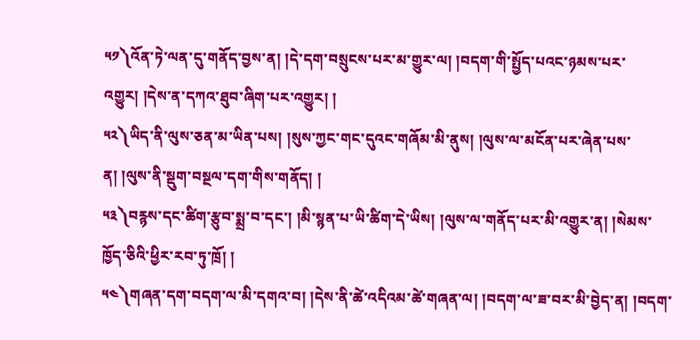༥༡༽འོན་ཏེ་ལན་དུ་གནོད་བྱས་ན། །དེ་དག་བསྲུངས་པར་མ་གྱུར་ལ། །བདག་གི་སྤྱོད་པའང་ཉམས་པར་འགྱུར། །དེས་ན་དཀའ་ཐུབ་ཞིག་པར་འགྱུར། །
༥༢༽ཡིད་ནི་ལུས་ཅན་མ་ཡིན་པས། །སུས་ཀྱང་གང་དུའང་གཞོམ་མི་ནུས། །ལུས་ལ་མངོན་པར་ཞེན་པས་ན། །ལུས་ནི་སྡུག་བསྔལ་དག་གིས་གནོད། །
༥༣༽བརྙས་དང་ཚིག་རྩུབ་སྨྲ་བ་དང་། །མི་སྙན་པ་ཡི་ཚིག་དེ་ཡིས། །ལུས་ལ་གནོད་པར་མི་འགྱུར་ན། །སེམས་ཁྱོད་ཅིའི་ཕྱིར་རབ་ཏུ་ཁྲོ། །
༥༤༽གཞན་དག་བདག་ལ་མི་དགའ་བ། །དེས་ནི་ཚེ་འདིའམ་ཚེ་གཞན་ལ། །བདག་ལ་ཟ་བར་མི་བྱེད་ན། །བདག་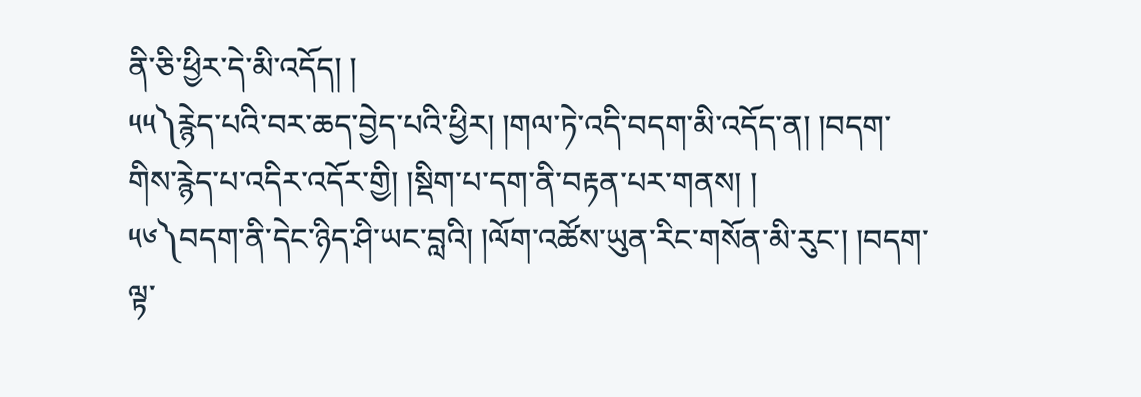ནི་ཅི་ཕྱིར་དེ་མི་འདོད། །
༥༥༽རྙེད་པའི་བར་ཆད་བྱེད་པའི་ཕྱིར། །གལ་ཏེ་འདི་བདག་མི་འདོད་ན། །བདག་གིས་རྙེད་པ་འདིར་འདོར་གྱི། །སྡིག་པ་དག་ནི་བརྟན་པར་གནས། །
༥༦༽བདག་ནི་དེང་ཉིད་ཤི་ཡང་བླའི། །ལོག་འཚོས་ཡུན་རིང་གསོན་མི་རུང་། །བདག་ལྟ་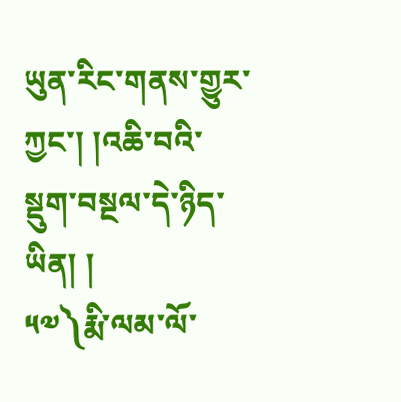ཡུན་རིང་གནས་གྱུར་ཀྱང་། །འཆི་བའི་སྡུག་བསྔལ་དེ་ཉིད་ཡིན། །
༥༧༽རྨི་ལམ་ལོ་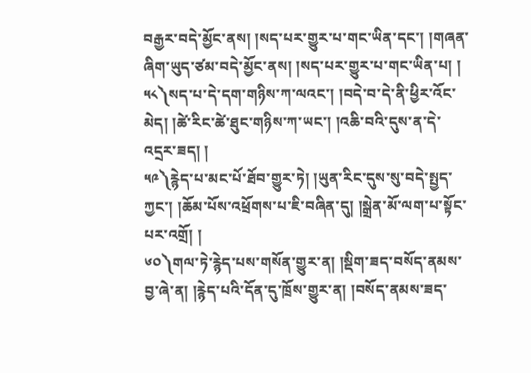བརྒྱར་བདེ་མྱོང་ནས། །སད་པར་གྱུར་པ་གང་ཡིན་དང་། །གཞན་ཞིག་ཡུད་ཙམ་བདེ་མྱོང་ནས། །སད་པར་གྱུར་པ་གང་ཡིན་པ། །
༥༨༽སད་པ་དེ་དག་གཉིས་ཀ་ལའང་། །བདེ་བ་དེ་ནི་ཕྱིར་འོང་མེད། །ཚེ་རིང་ཚེ་ཐུང་གཉིས་ཀ་ཡང་། །འཆི་བའི་དུས་ན་དེ་འདྲར་ཟད། །
༥༩༽རྙེད་པ་མང་པོ་ཐོབ་གྱུར་ཏེ། །ཡུན་རིང་དུས་སུ་བདེ་སྤྱད་ཀྱང་། །ཆོམ་པོས་འཕྲོགས་པ་ཇི་བཞིན་དུ། །སྒྲེན་མོ་ལག་པ་སྟོང་པར་འགྲོ། །
༦༠༽གལ་ཏེ་རྙེད་པས་གསོན་གྱུར་ན། །སྡིག་ཟད་བསོད་ནམས་བྱ་ཞེ་ན། །རྙེད་པའི་དོན་དུ་ཁྲོས་གྱུར་ན། །བསོད་ནམས་ཟད་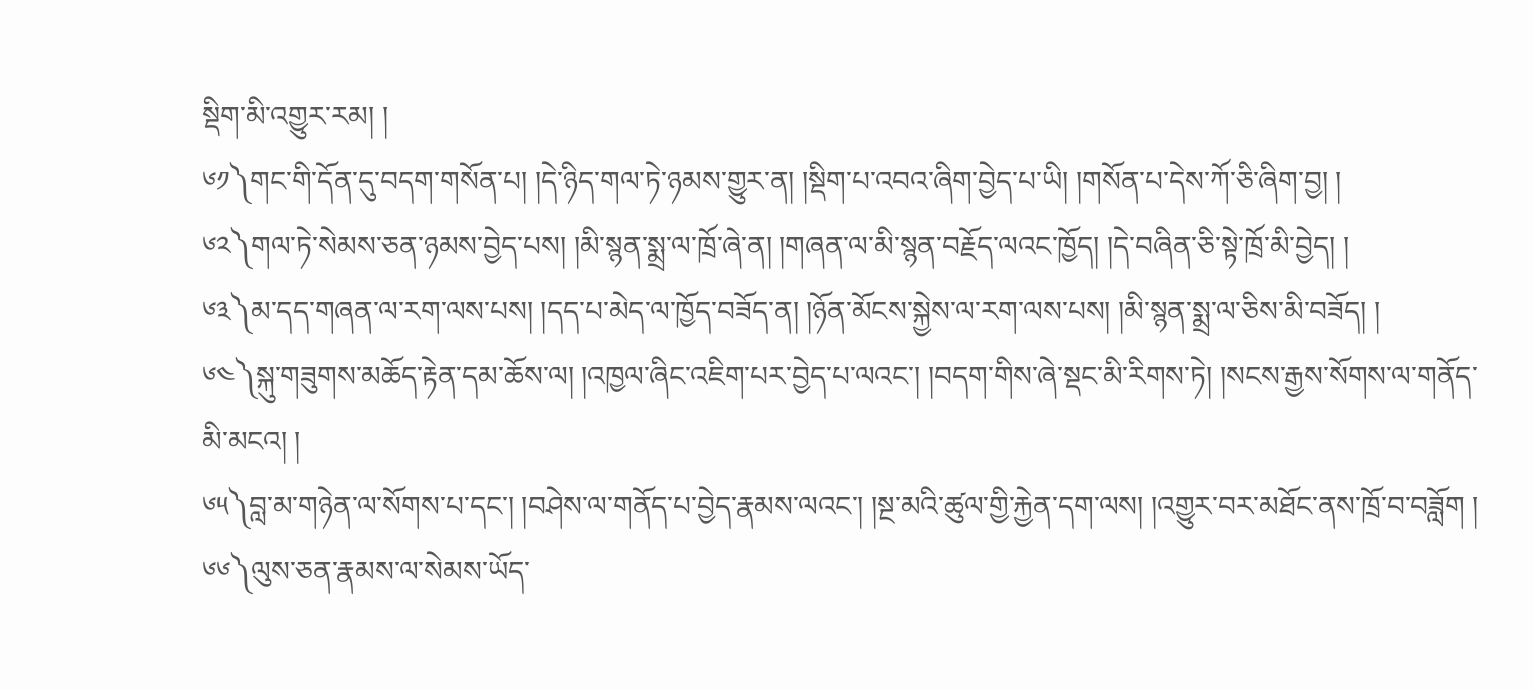སྡིག་མི་འགྱུར་རམ། །
༦༡༽གང་གི་དོན་དུ་བདག་གསོན་པ། །དེ་ཉིད་གལ་ཏེ་ཉམས་གྱུར་ན། །སྡིག་པ་འབའ་ཞིག་བྱེད་པ་ཡི། །གསོན་པ་དེས་ཀོ་ཅི་ཞིག་བྱ། །
༦༢༽གལ་ཏེ་སེམས་ཅན་ཉམས་བྱེད་པས། །མི་སྙན་སྨྲ་ལ་ཁྲོ་ཞེ་ན། །གཞན་ལ་མི་སྙན་བརྗོད་ལའང་ཁྱོད། །དེ་བཞིན་ཅི་སྟེ་ཁྲོ་མི་བྱེད། །
༦༣༽མ་དད་གཞན་ལ་རག་ལས་པས། །དད་པ་མེད་ལ་ཁྱོད་བཟོད་ན། །ཉོན་མོངས་སྐྱེས་ལ་རག་ལས་པས། །མི་སྙན་སྨྲ་ལ་ཅིས་མི་བཟོད། །
༦༤༽སྐུ་གཟུགས་མཆོད་རྟེན་དམ་ཆོས་ལ། །འཁྱལ་ཞིང་འཇིག་པར་བྱེད་པ་ལའང་། །བདག་གིས་ཞེ་སྡང་མི་རིགས་ཏེ། །སངས་རྒྱས་སོགས་ལ་གནོད་མི་མངའ། །
༦༥༽བླ་མ་གཉེན་ལ་སོགས་པ་དང་། །བཤེས་ལ་གནོད་པ་བྱེད་རྣམས་ལའང་། །སྔ་མའི་ཚུལ་གྱི་རྐྱེན་དག་ལས། །འགྱུར་བར་མཐོང་ནས་ཁྲོ་བ་བཟློག །
༦༦༽ལུས་ཅན་རྣམས་ལ་སེམས་ཡོད་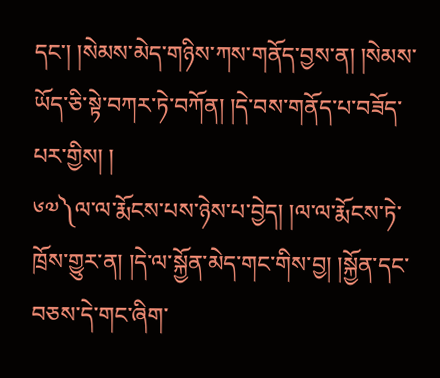དང་། །སེམས་མེད་གཉིས་ཀས་གནོད་བྱས་ན། །སེམས་ཡོད་ཅི་སྟེ་བཀར་ཏེ་བཀོན། །དེ་བས་གནོད་པ་བཟོད་པར་གྱིས། །
༦༧༽ལ་ལ་རྨོངས་པས་ཉེས་པ་བྱེད། །ལ་ལ་རྨོངས་ཏེ་ཁྲོས་གྱུར་ན། །དེ་ལ་སྐྱོན་མེད་གང་གིས་བྱ། །སྐྱོན་དང་བཅས་དེ་གང་ཞིག་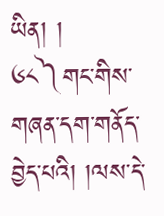ཡིན། །
༦༨༽གང་གིས་གཞན་དག་གནོད་བྱེད་པའི། །ལས་དེ་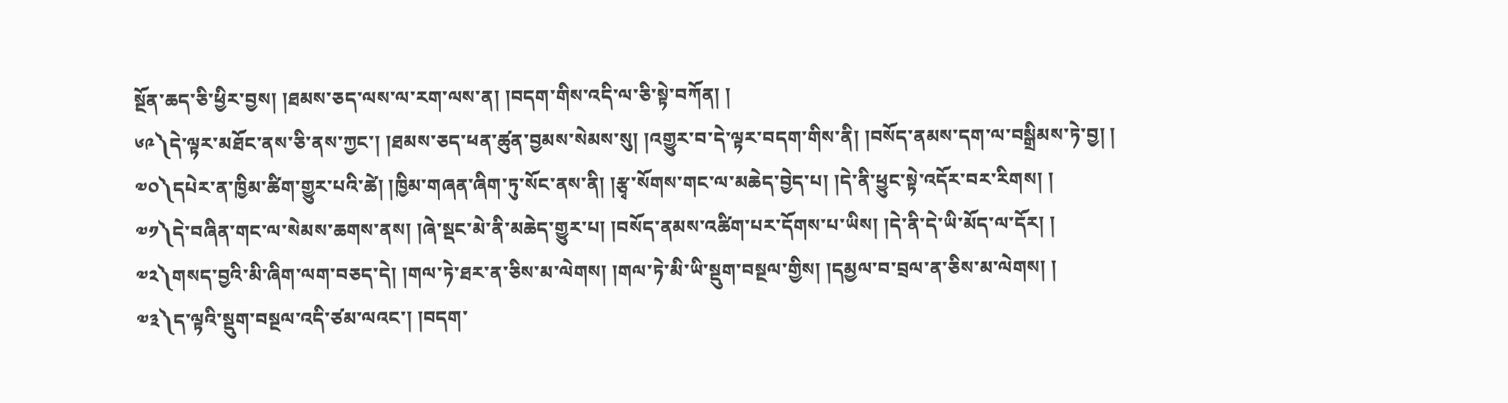སྔོན་ཆད་ཅི་ཕྱིར་བྱས། །ཐམས་ཅད་ལས་ལ་རག་ལས་ན། །བདག་གིས་འདི་ལ་ཅི་སྟེ་བཀོན། །
༦༩༽དེ་ལྟར་མཐོང་ནས་ཅི་ནས་ཀྱང་། །ཐམས་ཅད་ཕན་ཚུན་བྱམས་སེམས་སུ། །འགྱུར་བ་དེ་ལྟར་བདག་གིས་ནི། །བསོད་ནམས་དག་ལ་བསྒྲིམས་ཏེ་བྱ། །
༧༠༽དཔེར་ན་ཁྱིམ་ཚིག་གྱུར་པའི་ཚེ། །ཁྱིམ་གཞན་ཞིག་ཏུ་སོང་ནས་ནི། །རྩྭ་སོགས་གང་ལ་མཆེད་བྱེད་པ། །དེ་ནི་ཕྱུང་སྟེ་འདོར་བར་རིགས། །
༧༡༽དེ་བཞིན་གང་ལ་སེམས་ཆགས་ནས། །ཞེ་སྡང་མེ་ནི་མཆེད་གྱུར་པ། །བསོད་ནམས་འཚིག་པར་དོགས་པ་ཡིས། །དེ་ནི་དེ་ཡི་མོད་ལ་དོར། །
༧༢༽གསད་བྱའི་མི་ཞིག་ལག་བཅད་དེ། །གལ་ཏེ་ཐར་ན་ཅིས་མ་ལེགས། །གལ་ཏེ་མི་ཡི་སྡུག་བསྔལ་གྱིས། །དམྱལ་བ་བྲལ་ན་ཅིས་མ་ལེགས། །
༧༣༽ད་ལྟའི་སྡུག་བསྔལ་འདི་ཙམ་ལའང་། །བདག་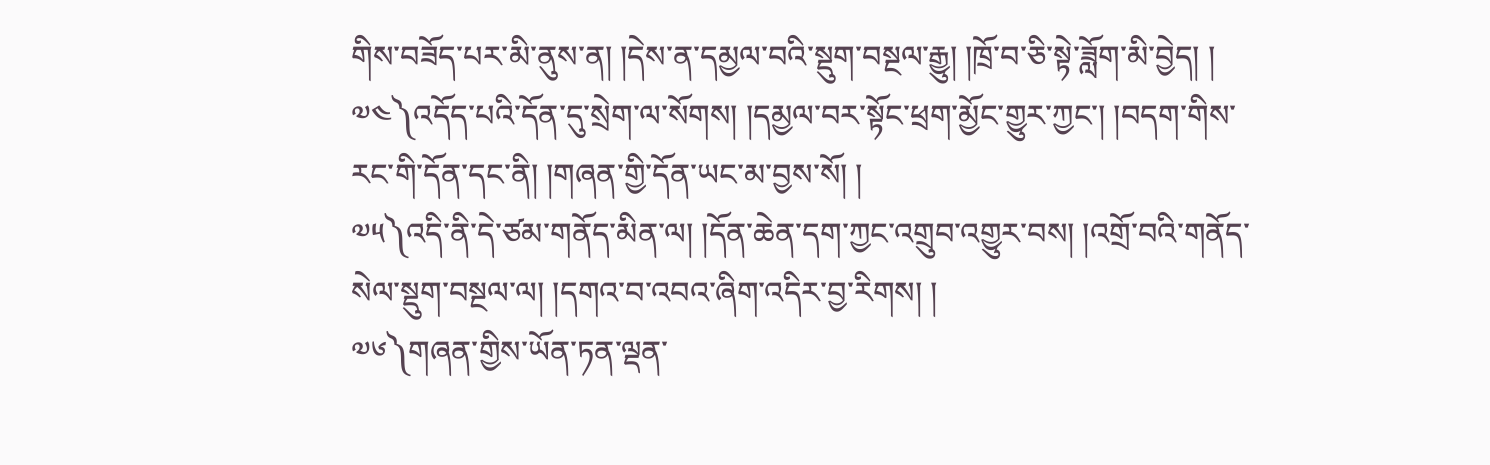གིས་བཟོད་པར་མི་ནུས་ན། །དེས་ན་དམྱལ་བའི་སྡུག་བསྔལ་རྒྱུ། །ཁྲོ་བ་ཅི་སྟེ་ཟློག་མི་བྱེད། །
༧༤༽འདོད་པའི་དོན་དུ་སྲེག་ལ་སོགས། །དམྱལ་བར་སྟོང་ཕྲག་མྱོང་གྱུར་ཀྱང་། །བདག་གིས་རང་གི་དོན་དང་ནི། །གཞན་གྱི་དོན་ཡང་མ་བྱས་སོ། །
༧༥༽འདི་ནི་དེ་ཙམ་གནོད་མིན་ལ། །དོན་ཆེན་དག་ཀྱང་འགྲུབ་འགྱུར་བས། །འགྲོ་བའི་གནོད་སེལ་སྡུག་བསྔལ་ལ། །དགའ་བ་འབའ་ཞིག་འདིར་བྱ་རིགས། །
༧༦༽གཞན་གྱིས་ཡོན་ཏན་ལྡན་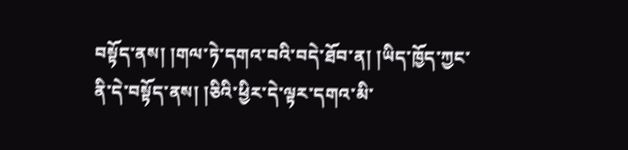བསྟོད་ནས། །གལ་ཏེ་དགའ་བའི་བདེ་ཐོབ་ན། །ཡིད་ཁྱོད་ཀྱང་ནི་དེ་བསྟོད་ནས། །ཅིའི་ཕྱིར་དེ་ལྟར་དགའ་མི་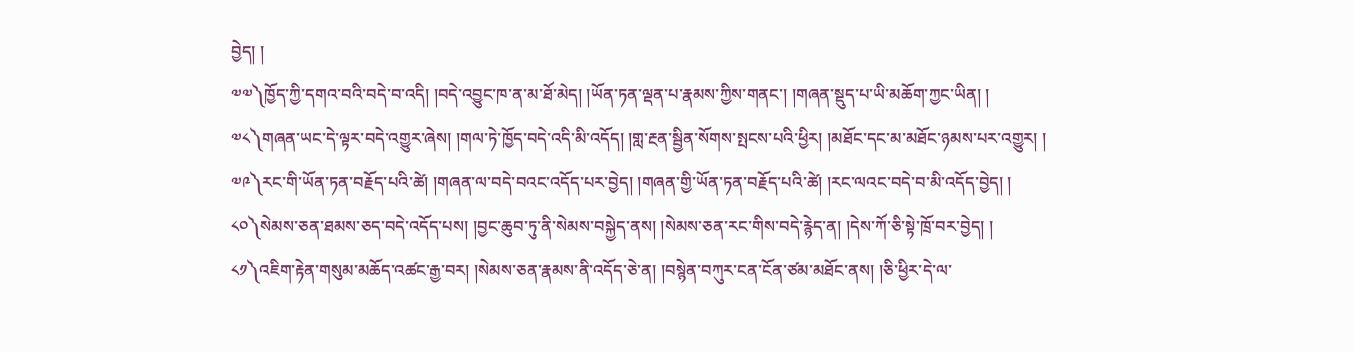བྱེད། །
༧༧༽ཁྱོད་ཀྱི་དགའ་བའི་བདེ་བ་འདི། །བདེ་འབྱུང་ཁ་ན་མ་ཐོ་མེད། །ཡོན་ཏན་ལྡན་པ་རྣམས་ཀྱིས་གནང་། །གཞན་སྡུད་པ་ཡི་མཆོག་ཀྱང་ཡིན། །
༧༨༽གཞན་ཡང་དེ་ལྟར་བདེ་འགྱུར་ཞེས། །གལ་ཏེ་ཁྱོད་བདེ་འདི་མི་འདོད། །གླ་རྔན་སྦྱིན་སོགས་སྤངས་པའི་ཕྱིར། །མཐོང་དང་མ་མཐོང་ཉམས་པར་འགྱུར། །
༧༩༽རང་གི་ཡོན་ཏན་བརྗོད་པའི་ཚེ། །གཞན་ལ་བདེ་བའང་འདོད་པར་བྱེད། །གཞན་གྱི་ཡོན་ཏན་བརྗོད་པའི་ཚེ། །རང་ལའང་བདེ་བ་མི་འདོད་བྱེད། །
༨༠༽སེམས་ཅན་ཐམས་ཅད་བདེ་འདོད་པས། །བྱང་ཆུབ་ཏུ་ནི་སེམས་བསྐྱེད་ནས། །སེམས་ཅན་རང་གིས་བདེ་རྙེད་ན། །དེས་ཀོ་ཅི་སྟེ་ཁྲོ་བར་བྱེད། །
༨༡༽འཇིག་རྟེན་གསུམ་མཆོད་འཚང་རྒྱ་བར། །སེམས་ཅན་རྣམས་ནི་འདོད་ཅེ་ན། །བསྙེན་བཀུར་ངན་ངོན་ཙམ་མཐོང་ནས། །ཅི་ཕྱིར་དེ་ལ་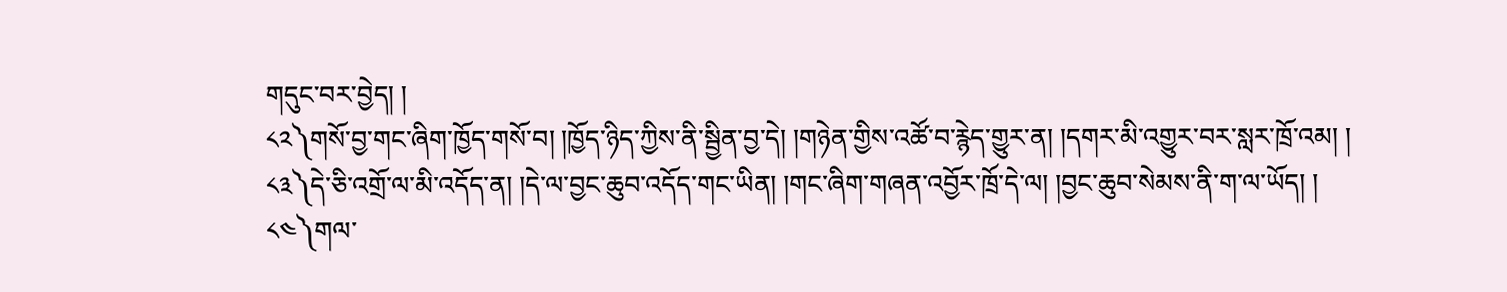གདུང་བར་བྱེད། །
༨༢༽གསོ་བྱ་གང་ཞིག་ཁྱོད་གསོ་བ། །ཁྱོད་ཉིད་ཀྱིས་ནི་སྦྱིན་བྱ་དེ། །གཉེན་གྱིས་འཚོ་བ་རྙེད་གྱུར་ན། །དགར་མི་འགྱུར་བར་སླར་ཁྲོ་འམ། །
༨༣༽དེ་ཅི་འགྲོ་ལ་མི་འདོད་ན། །དེ་ལ་བྱང་ཆུབ་འདོད་གང་ཡིན། །གང་ཞིག་གཞན་འབྱོར་ཁྲོ་དེ་ལ། །བྱང་ཆུབ་སེམས་ནི་ག་ལ་ཡོད། །
༨༤༽གལ་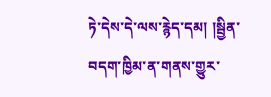ཏེ་དེས་དེ་ལས་རྙེད་དམ། །སྦྱིན་བདག་ཁྱིམ་ན་གནས་གྱུར་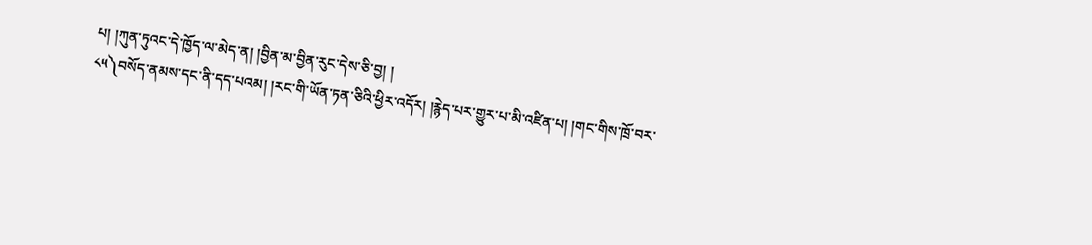པ། །ཀུན་ཏུའང་དེ་ཁྱོད་ལ་མེད་ན། །བྱིན་མ་བྱིན་རུང་དེས་ཅི་བྱ། །
༨༥༽བསོད་ནམས་དང་ནི་དད་པའམ། །རང་གི་ཡོན་ཏན་ཅིའི་ཕྱིར་འདོར། །རྙེད་པར་གྱུར་པ་མི་འཛིན་པ། །གང་གིས་ཁྲོ་བར་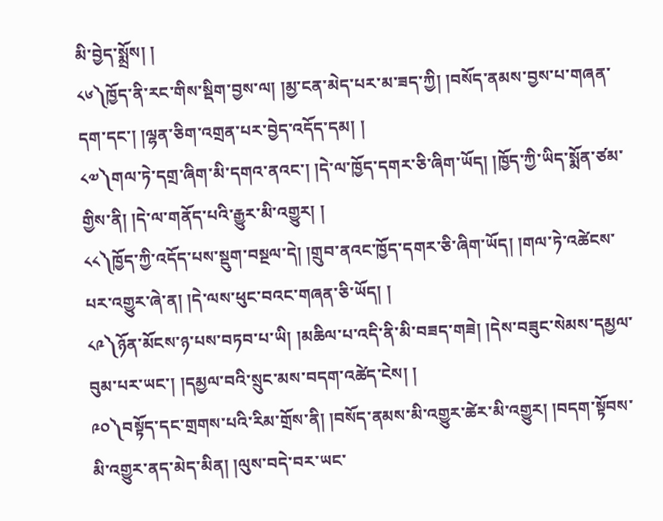མི་བྱེད་སྨྲོས། །
༨༦༽ཁྱོད་ནི་རང་གིས་སྡིག་བྱས་ལ། །མྱ་ངན་མེད་པར་མ་ཟད་ཀྱི། །བསོད་ནམས་བྱས་པ་གཞན་དག་དང་། །ལྷན་ཅིག་འགྲན་པར་བྱེད་འདོད་དམ། །
༨༧༽གལ་ཏེ་དགྲ་ཞིག་མི་དགའ་ནའང་། །དེ་ལ་ཁྱོད་དགར་ཅི་ཞིག་ཡོད། །ཁྱོད་ཀྱི་ཡིད་སྨོན་ཙམ་གྱིས་ནི། །དེ་ལ་གནོད་པའི་རྒྱུར་མི་འགྱུར། །
༨༨༽ཁྱོད་ཀྱི་འདོད་པས་སྡུག་བསྔལ་དེ། །གྲུབ་ནའང་ཁྱོད་དགར་ཅི་ཞིག་ཡོད། །གལ་ཏེ་འཚེངས་པར་འགྱུར་ཞེ་ན། །དེ་ལས་ཕུང་བའང་གཞན་ཅི་ཡོད། །
༨༩༽ཉོན་མོངས་ཉ་པས་བཏབ་པ་ཡི། །མཆིལ་པ་འདི་ནི་མི་བཟད་གཟེ། །དེས་བཟུང་སེམས་དམྱལ་བུམ་པར་ཡང་། །དམྱལ་བའི་སྲུང་མས་བདག་འཚེད་ངེས། །
༩༠༽བསྟོད་དང་གྲགས་པའི་རིམ་གྲོས་ནི། །བསོད་ནམས་མི་འགྱུར་ཚེར་མི་འགྱུར། །བདག་སྟོབས་མི་འགྱུར་ནད་མེད་མིན། །ལུས་བདེ་བར་ཡང་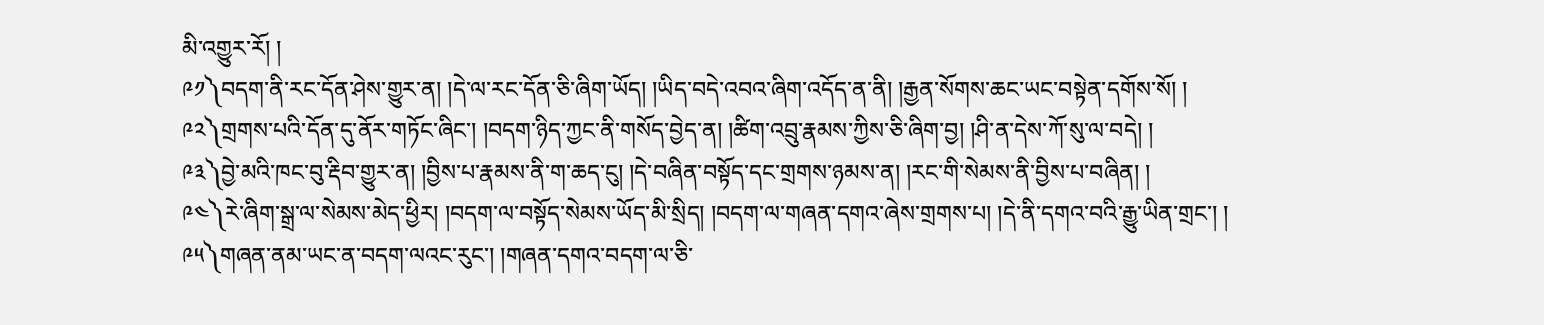མི་འགྱུར་རོ། །
༩༡༽བདག་ནི་རང་དོན་ཤེས་གྱུར་ན། །དེ་ལ་རང་དོན་ཅི་ཞིག་ཡོད། །ཡིད་བདེ་འབའ་ཞིག་འདོད་ན་ནི། །རྒྱན་སོགས་ཆང་ཡང་བསྟེན་དགོས་སོ། །
༩༢༽གྲགས་པའི་དོན་དུ་ནོར་གཏོང་ཞིང་། །བདག་ཉིད་ཀྱང་ནི་གསོད་བྱེད་ན། །ཚིག་འབྲུ་རྣམས་ཀྱིས་ཅི་ཞིག་བྱ། །ཤི་ན་དེས་ཀོ་སུ་ལ་བདེ། །
༩༣༽བྱེ་མའི་ཁང་བུ་རྡིབ་གྱུར་ན། །བྱིས་པ་རྣམས་ནི་ག་ཆད་ངུ། །དེ་བཞིན་བསྟོད་དང་གྲགས་ཉམས་ན། །རང་གི་སེམས་ནི་བྱིས་པ་བཞིན། །
༩༤༽རེ་ཞིག་སྒྲ་ལ་སེམས་མེད་ཕྱིར། །བདག་ལ་བསྟོད་སེམས་ཡོད་མི་སྲིད། །བདག་ལ་གཞན་དགའ་ཞེས་གྲགས་པ། །དེ་ནི་དགའ་བའི་རྒྱུ་ཡིན་གྲང་། །
༩༥༽གཞན་ནམ་ཡང་ན་བདག་ལའང་རུང་། །གཞན་དགའ་བདག་ལ་ཅི་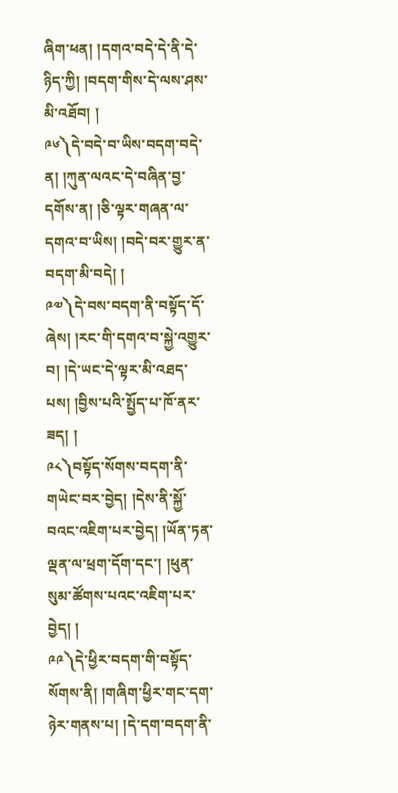ཞིག་ཕན། །དགའ་བདེ་དེ་ནི་དེ་ཉིད་ཀྱི། །བདག་གིས་དེ་ལས་ཤས་མི་འཐོབ། །
༩༦༽དེ་བདེ་བ་ཡིས་བདག་བདེ་ན། །ཀུན་ལའང་དེ་བཞིན་བྱ་དགོས་ན། །ཅི་ལྟར་གཞན་ལ་དགའ་བ་ཡིས། །བདེ་བར་གྱུར་ན་བདག་མི་བདེ། །
༩༧༽དེ་བས་བདག་ནི་བསྟོད་དོ་ཞེས། །རང་གི་དགའ་བ་སྐྱེ་འགྱུར་བ། །དེ་ཡང་དེ་ལྟར་མི་འཐད་པས། །བྱིས་པའི་སྤྱོད་པ་ཁོ་ནར་ཟད། །
༩༨༽བསྟོད་སོགས་བདག་ནི་གཡེང་བར་བྱེད། །དེས་ནི་སྐྱོ་བའང་འཇིག་པར་བྱེད། །ཡོན་ཏན་ལྡན་ལ་ཕྲག་དོག་དང་། །ཕུན་སུམ་ཚོགས་པའང་འཇིག་པར་བྱེད། །
༩༩༽དེ་ཕྱིར་བདག་གི་བསྟོད་སོགས་ནི། །གཞིག་ཕྱིར་གང་དག་ཉེར་གནས་པ། །དེ་དག་བདག་ནི་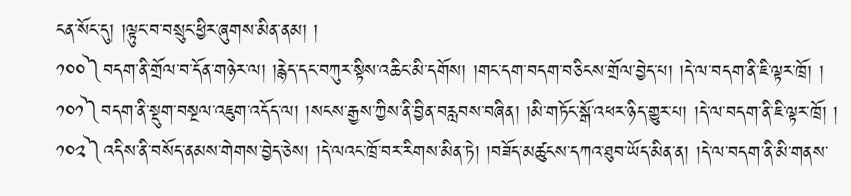ངན་སོང་དུ། །ལྟུང་བ་བསྲུང་ཕྱིར་ཞུགས་མིན་ནམ། །
༡༠༠༽བདག་ནི་གྲོལ་བ་དོན་གཉེར་ལ། །རྙེད་དང་བཀུར་སྟིས་འཆིང་མི་དགོས། །གང་དག་བདག་བཅིངས་གྲོལ་བྱེད་པ། །དེ་ལ་བདག་ནི་ཇི་ལྟར་ཁྲོ། །
༡༠༡༽བདག་ནི་སྡུག་བསྔལ་འཇུག་འདོད་ལ། །སངས་རྒྱས་ཀྱིས་ནི་བྱིན་བརླབས་བཞིན། །མི་གཏོང་སྒོ་འཕར་ཉིད་གྱུར་པ། །དེ་ལ་བདག་ནི་ཇི་ལྟར་ཁྲོ། །
༡༠༢༽འདིས་ནི་བསོད་ནམས་གེགས་བྱེད་ཅེས། །དེ་ལའང་ཁྲོ་བར་རིགས་མིན་ཏེ། །བཟོད་མཚུངས་དཀའ་ཐུབ་ཡོད་མིན་ན། །དེ་ལ་བདག་ནི་མི་གནས་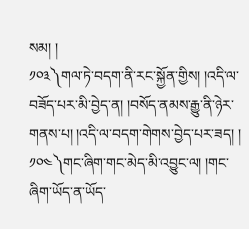སམ། །
༡༠༣༽གལ་ཏེ་བདག་ནི་རང་སྐྱོན་གྱིས། །འདི་ལ་བཟོད་པར་མི་བྱེད་ན། །བསོད་ནམས་རྒྱུ་ནི་ཉེར་གནས་པ། །འདི་ལ་བདག་གེགས་བྱེད་པར་ཟད། །
༡༠༤༽གང་ཞིག་གང་མེད་མི་འབྱུང་ལ། །གང་ཞིག་ཡོད་ན་ཡོད་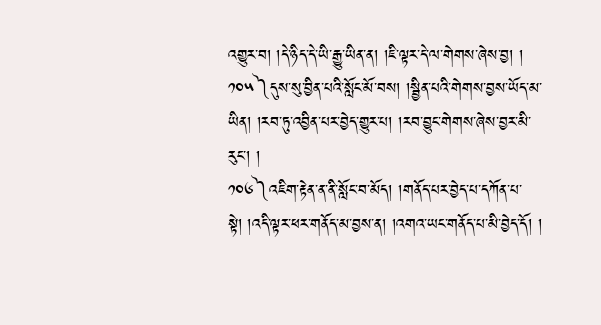འགྱུར་བ། །དེ་ཉིད་དེ་ཡི་རྒྱུ་ཡིན་ན། །ཇི་ལྟར་དེ་ལ་གེགས་ཞེས་བྱ། །
༡༠༥༽དུས་སུ་བྱིན་པའི་སློང་མོ་བས། །སྦྱིན་པའི་གེགས་བྱས་ཡོད་མ་ཡིན། །རབ་ཏུ་འབྱིན་པར་བྱེད་གྱུར་པ། །རབ་བྱུང་གེགས་ཞེས་བྱར་མི་རུང་། །
༡༠༦༽འཇིག་རྟེན་ན་ནི་སློང་བ་མོད། །གནོད་པར་བྱེད་པ་དཀོན་པ་སྟེ། །འདི་ལྟར་ཕར་གནོད་མ་བྱས་ན། །འགའ་ཡང་གནོད་པ་མི་བྱེད་དོ། །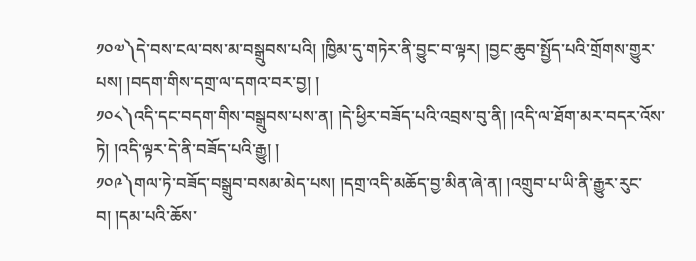༡༠༧༽དེ་བས་ངལ་བས་མ་བསྒྲུབས་པའི། །ཁྱིམ་དུ་གཏེར་ནི་བྱུང་བ་ལྟར། །བྱང་ཆུབ་སྤྱོད་པའི་གྲོགས་གྱུར་པས། །བདག་གིས་དགྲ་ལ་དགའ་བར་བྱ། །
༡༠༨༽འདི་དང་བདག་གིས་བསྒྲུབས་པས་ན། །དེ་ཕྱིར་བཟོད་པའི་འབྲས་བུ་ནི། །འདི་ལ་ཐོག་མར་བདར་འོས་ཏེ། །འདི་ལྟར་དེ་ནི་བཟོད་པའི་རྒྱུ། །
༡༠༩༽གལ་ཏེ་བཟོད་བསྒྲུབ་བསམ་མེད་པས། །དགྲ་འདི་མཆོད་བྱ་མིན་ཞེ་ན། །འགྲུབ་པ་ཡི་ནི་རྒྱུར་རུང་བ། །དམ་པའི་ཆོས་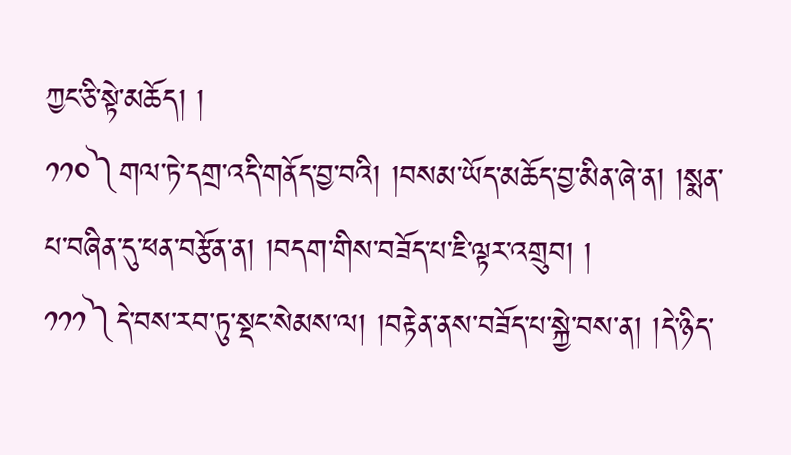ཀྱང་ཅི་སྟེ་མཆོད། །
༡༡༠༽གལ་ཏེ་དགྲ་འདི་གནོད་བྱ་བའི། །བསམ་ཡོད་མཆོད་བྱ་མིན་ཞེ་ན། །སྨན་པ་བཞིན་དུ་ཕན་བརྩོན་ན། །བདག་གིས་བཟོད་པ་ཇི་ལྟར་འགྲུབ། །
༡༡༡༽དེ་བས་རབ་ཏུ་སྡང་སེམས་ལ། །བརྟེན་ནས་བཟོད་པ་སྐྱེ་བས་ན། །དེ་ཉིད་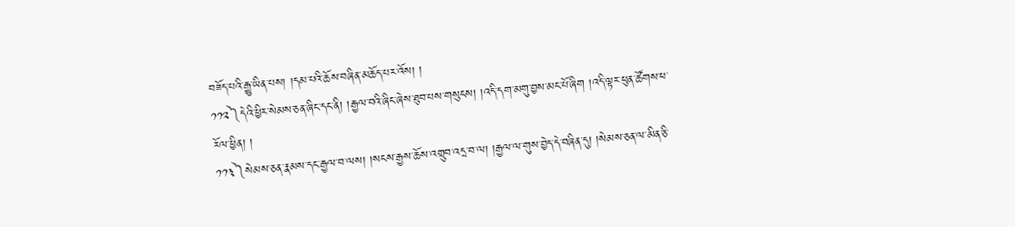བཟོད་པའི་རྒྱུ་ཡིན་པས། །དམ་པའི་ཆོས་བཞིན་མཆོད་པར་འོས། །
༡༡༢༽དེའི་ཕྱིར་སེམས་ཅན་ཞིང་དང་ནི། །རྒྱལ་བའི་ཞིང་ཞེས་ཐུབ་པས་གསུངས། །འདི་དག་མགུ་བྱས་མང་པོ་ཞིག །འདི་ལྟར་ཕུན་ཚོགས་ཕ་རོལ་ཕྱིན། །
༡༡༣༽སེམས་ཅན་རྣམས་དང་རྒྱལ་བ་ལས། །སངས་རྒྱས་ཆོས་འགྲུབ་འདྲ་བ་ལ། །རྒྱལ་ལ་གུས་བྱེད་དེ་བཞིན་དུ། །སེམས་ཅན་ལ་མིན་ཅི་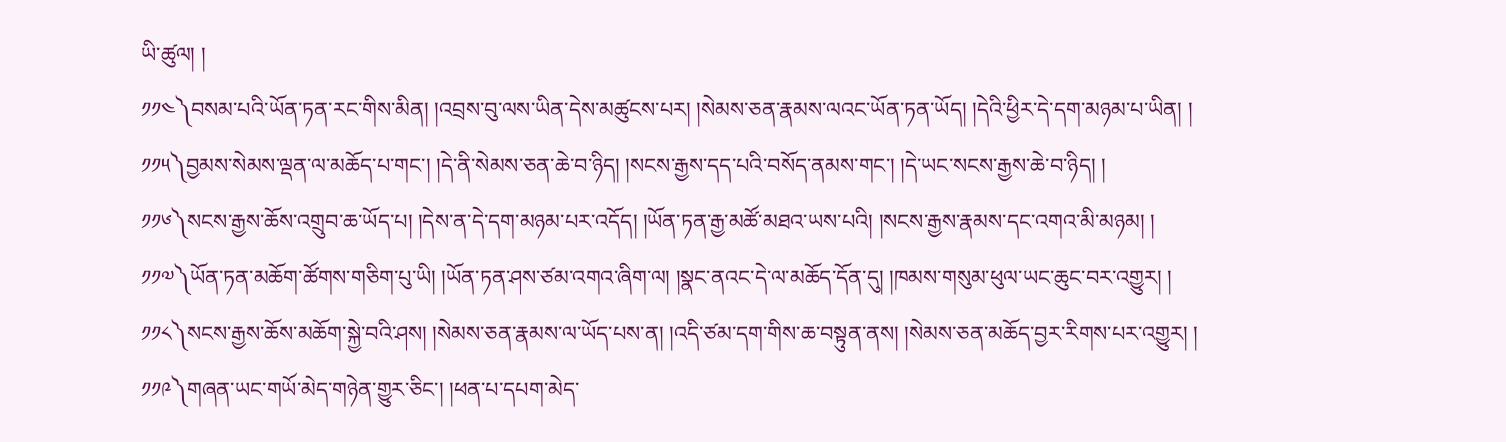ཡི་ཚུལ། །
༡༡༤༽བསམ་པའི་ཡོན་ཏན་རང་གིས་མིན། །འབྲས་བུ་ལས་ཡིན་དེས་མཚུངས་པར། །སེམས་ཅན་རྣམས་ལའང་ཡོན་ཏན་ཡོད། །དེའི་ཕྱིར་དེ་དག་མཉམ་པ་ཡིན། །
༡༡༥༽བྱམས་སེམས་ལྡན་ལ་མཆོད་པ་གང་། །དེ་ནི་སེམས་ཅན་ཆེ་བ་ཉིད། །སངས་རྒྱས་དད་པའི་བསོད་ནམས་གང་། །དེ་ཡང་སངས་རྒྱས་ཆེ་བ་ཉིད། །
༡༡༦༽སངས་རྒྱས་ཆོས་འགྲུབ་ཆ་ཡོད་པ། །དེས་ན་དེ་དག་མཉམ་པར་འདོད། །ཡོན་ཏན་རྒྱ་མཚོ་མཐའ་ཡས་པའི། །སངས་རྒྱས་རྣམས་དང་འགའ་མི་མཉམ། །
༡༡༧༽ཡོན་ཏན་མཆོག་ཚོགས་གཅིག་པུ་ཡི། །ཡོན་ཏན་ཤས་ཙམ་འགའ་ཞིག་ལ། །སྣང་ནའང་དེ་ལ་མཆོད་དོན་དུ། །ཁམས་གསུམ་ཕུལ་ཡང་ཆུང་བར་འགྱུར། །
༡༡༨༽སངས་རྒྱས་ཆོས་མཆོག་སྐྱེ་བའི་ཤས། །སེམས་ཅན་རྣམས་ལ་ཡོད་པས་ན། །འདི་ཙམ་དག་གིས་ཆ་བསྟུན་ནས། །སེམས་ཅན་མཆོད་བྱར་རིགས་པར་འགྱུར། །
༡༡༩༽གཞན་ཡང་གཡོ་མེད་གཉེན་གྱུར་ཅིང་། །ཕན་པ་དཔག་མེད་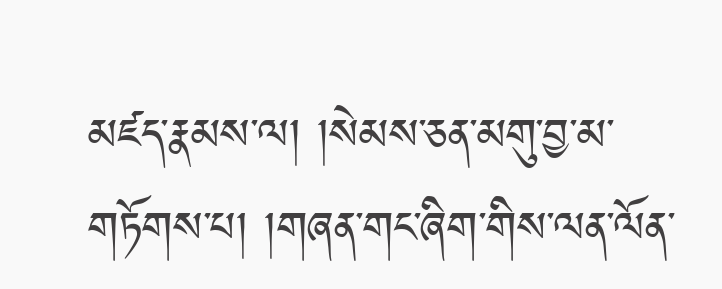མཛད་རྣམས་ལ། །སེམས་ཅན་མགུ་བྱ་མ་གཏོགས་པ། །གཞན་གང་ཞིག་གིས་ལན་ལོན་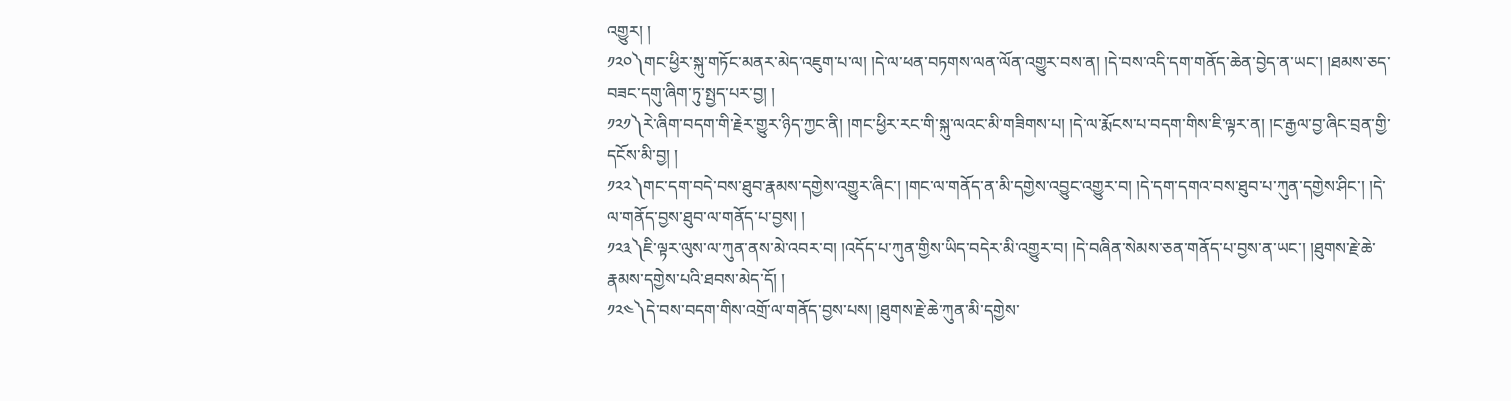འགྱུར། །
༡༢༠༽གང་ཕྱིར་སྐུ་གཏོང་མནར་མེད་འཇུག་པ་ལ། །དེ་ལ་ཕན་བཏགས་ལན་ལོན་འགྱུར་བས་ན། །དེ་བས་འདི་དག་གནོད་ཆེན་བྱེད་ན་ཡང་། །ཐམས་ཅད་བཟང་དགུ་ཞིག་ཏུ་སྤྱད་པར་བྱ། །
༡༢༡༽རེ་ཞིག་བདག་གི་རྗེར་གྱུར་ཉིད་ཀྱང་ནི། །གང་ཕྱིར་རང་གི་སྐུ་ལའང་མི་གཟིགས་པ། །དེ་ལ་རྨོངས་པ་བདག་གིས་ཇི་ལྟར་ན། །ང་རྒྱལ་བྱ་ཞིང་བྲན་གྱི་དངོས་མི་བྱ། །
༡༢༢༽གང་དག་བདེ་བས་ཐུབ་རྣམས་དགྱེས་འགྱུར་ཞིང་། །གང་ལ་གནོད་ན་མི་དགྱེས་འབྱུང་འགྱུར་བ། །དེ་དག་དགའ་བས་ཐུབ་པ་ཀུན་དགྱེས་ཤིང་། །དེ་ལ་གནོད་བྱས་ཐུབ་ལ་གནོད་པ་བྱས། །
༡༢༣༽ཇི་ལྟར་ལུས་ལ་ཀུན་ནས་མེ་འབར་བ། །འདོད་པ་ཀུན་གྱིས་ཡིད་བདེར་མི་འགྱུར་བ། །དེ་བཞིན་སེམས་ཅན་གནོད་པ་བྱས་ན་ཡང་། །ཐུགས་རྗེ་ཆེ་རྣམས་དགྱེས་པའི་ཐབས་མེད་དོ། །
༡༢༤༽དེ་བས་བདག་གིས་འགྲོ་ལ་གནོད་བྱས་པས། །ཐུགས་རྗེ་ཆེ་ཀུན་མི་དགྱེས་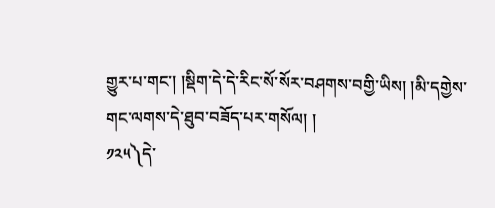གྱུར་པ་གང་། །སྡིག་དེ་དེ་རིང་སོ་སོར་བཤགས་བགྱི་ཡིས། །མི་དགྱེས་གང་ལགས་དེ་ཐུབ་བཟོད་པར་གསོལ། །
༡༢༥༽དེ་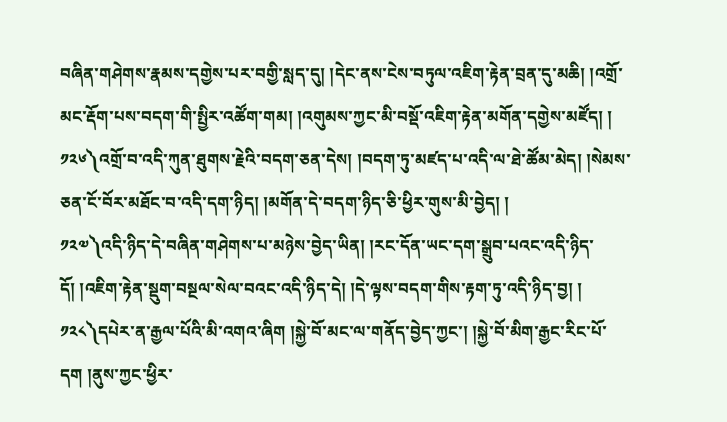བཞིན་གཤེགས་རྣམས་དགྱེས་པར་བགྱི་སླད་དུ། །དེང་ནས་ངེས་བཏུལ་འཇིག་རྟེན་བྲན་དུ་མཆི། །འགྲོ་མང་རྡོག་པས་བདག་གི་སྤྱིར་འཚོག་གམ། །འགུམས་ཀྱང་མི་བསྡོ་འཇིག་རྟེན་མགོན་དགྱེས་མཛོད། །
༡༢༦༽འགྲོ་བ་འདི་ཀུན་ཐུགས་རྗེའི་བདག་ཅན་དེས། །བདག་ཏུ་མཛད་པ་འདི་ལ་ཐེ་ཚོམ་མེད། །སེམས་ཅན་ངོ་བོར་མཐོང་བ་འདི་དག་ཉིད། །མགོན་དེ་བདག་ཉིད་ཅི་ཕྱིར་གུས་མི་བྱེད། །
༡༢༧༽འདི་ཉིད་དེ་བཞིན་གཤེགས་པ་མཉེས་བྱེད་ཡིན། །རང་དོན་ཡང་དག་སྒྲུབ་པའང་འདི་ཉིད་དོ། །འཇིག་རྟེན་སྡུག་བསྔལ་སེལ་བའང་འདི་ཉིད་དེ། །དེ་ལྟས་བདག་གིས་རྟག་ཏུ་འདི་ཉིད་བྱ། །
༡༢༨༽དཔེར་ན་རྒྱལ་པོའི་མི་འགའ་ཞིག །སྐྱེ་བོ་མང་ལ་གནོད་བྱེད་ཀྱང་། །སྐྱེ་བོ་མིག་རྒྱང་རིང་པོ་དག །ནུས་ཀྱང་ཕྱིར་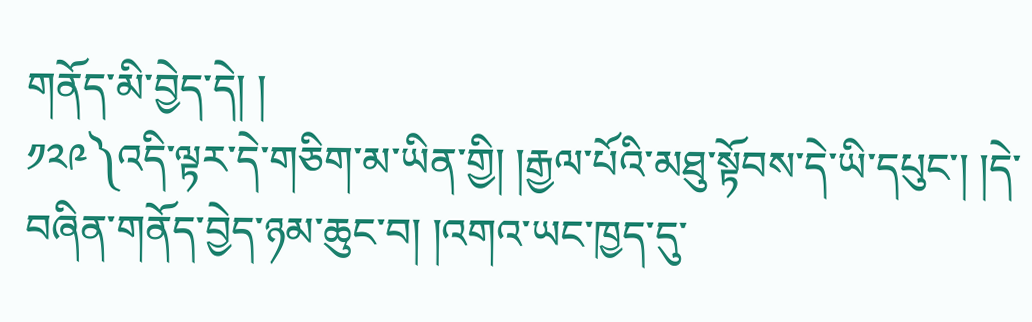གནོད་མི་བྱེད་དེ། །
༡༢༩༽འདི་ལྟར་དེ་གཅིག་མ་ཡིན་གྱི། །རྒྱལ་པོའི་མཐུ་སྟོབས་དེ་ཡི་དཔུང་། །དེ་བཞིན་གནོད་བྱེད་ཉམ་ཆུང་བ། །འགའ་ཡང་ཁྱད་དུ་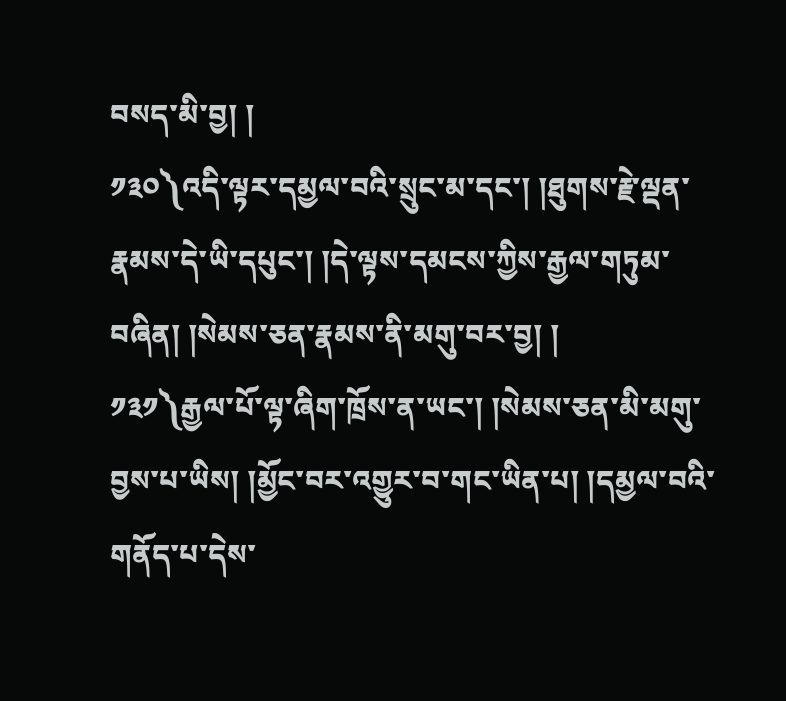བསད་མི་བྱ། །
༡༣༠༽འདི་ལྟར་དམྱལ་བའི་སྲུང་མ་དང་། །ཐུགས་རྗེ་ལྡན་རྣམས་དེ་ཡི་དཔུང་། །དེ་ལྟས་དམངས་ཀྱིས་རྒྱལ་གཏུམ་བཞིན། །སེམས་ཅན་རྣམས་ནི་མགུ་བར་བྱ། །
༡༣༡༽རྒྱལ་པོ་ལྟ་ཞིག་ཁྲོས་ན་ཡང་། །སེམས་ཅན་མི་མགུ་བྱས་པ་ཡིས། །མྱོང་བར་འགྱུར་བ་གང་ཡིན་པ། །དམྱལ་བའི་གནོད་པ་དེས་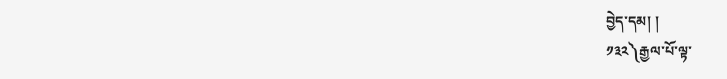བྱེད་དམ། །
༡༣༢༽རྒྱལ་པོ་ལྟ་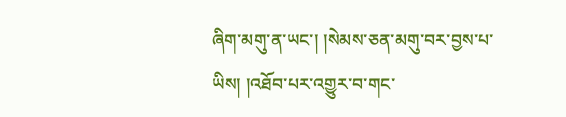ཞིག་མགུ་ན་ཡང་། །སེམས་ཅན་མགུ་བར་བྱས་པ་ཡིས། །འཐོབ་པར་འགྱུར་བ་གང་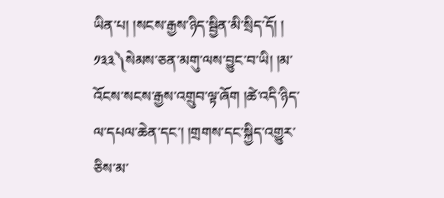ཡིན་པ། །སངས་རྒྱས་ཉིད་སྦྱིན་མི་སྲིད་དོ། །
༡༣༣༽སེམས་ཅན་མགུ་ལས་བྱུང་བ་ཡི། །མ་འོངས་སངས་རྒྱས་འགྲུབ་ལྟ་ཞོག །ཚེ་འདི་ཉིད་ལ་དཔལ་ཆེན་དང་། །གྲགས་དང་སྐྱིད་འགྱུར་ཅིས་མ་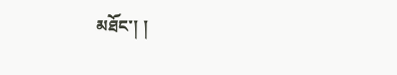མཐོང་། །